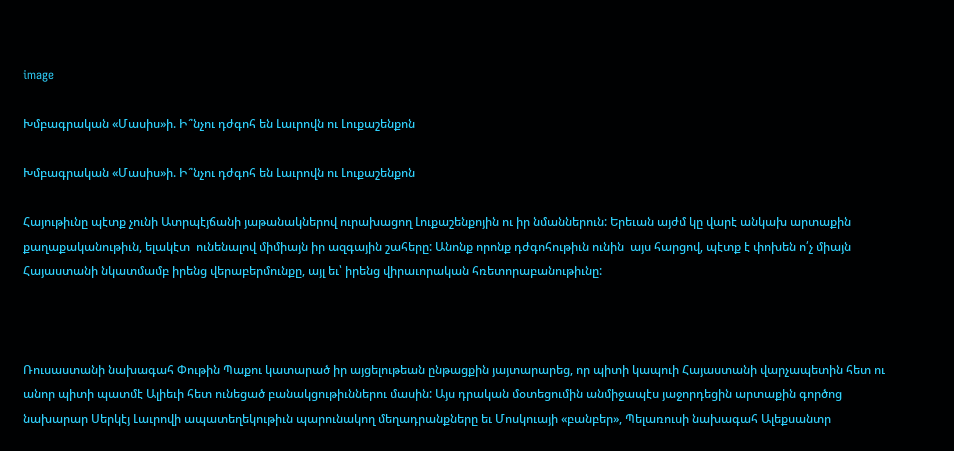image

Խմբագրական «Մասիս»ի. Ի՞նչու դժգոհ են Լաւրովն ու Լուքաշենքոն

Խմբագրական «Մասիս»ի. Ի՞նչու դժգոհ են Լաւրովն ու Լուքաշենքոն

Հայութիւնը պէտք չունի Ատրպէյճանի յաթանակներով ուրախացող Լուքաշենքոյին ու իր նմաններուն: Երեւան այժմ կը վարէ անկախ արտաքին քաղաքականութիւն, ելակէտ  ունենալով միմիայն իր ազգային շահերը: Անոնք որոնք դժգոհութիւն ունին  այս հարցով, պէտք է փոխեն ո՛չ միայն Հայաստանի նկատմամբ իրենց վերաբերմունքը, այլ եւ՝ իրենց վիրաւորական հռետորաբանութիւնը:



Ռուսաստանի նախագահ Փութին Պաքու կատարած իր այցելութեան ընթացքին յայտարարեց, որ պիտի կապուի Հայաստանի վարչապետին հետ ու անոր պիտի պատմէ Ալիեւի հետ ունեցած բանակցութիւններու մասին: Այս դրական մօտեցումին անմիջապէս յաջորդեցին արտաքին գործոց նախարար Սերկէյ Լաւրովի ապատեղեկութիւն պարունակող մեղադրանքները եւ Մոսկուայի «բանբեր», Պելառուսի նախագահ Ալեքսանտր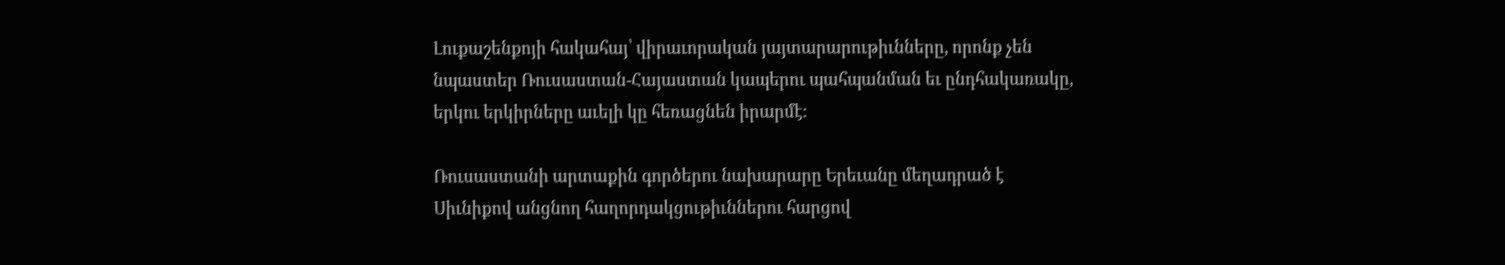Լուքաշենքոյի հակահայ՝ վիրաւորական յայտարարութիւնները, որոնք չեն նպաստեր Ռուսաստան-Հայաստան կապերու պահպանման եւ ընդհակառակը, երկու երկիրները աւելի կը հեռացնեն իրարմէ:

Ռուսաստանի արտաքին գործերու նախարարը Երեւանը մեղադրած է Սիւնիքով անցնող հաղորդակցութիւններու հարցով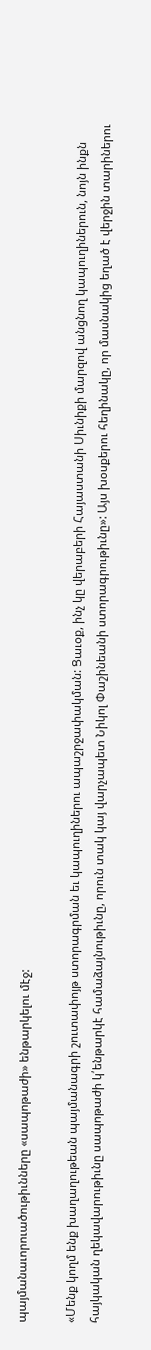պայմանաւորուածութիւնները «սապոթաժի» ենթարկելու մէջ:

«Մենք կողմ ենք խաղաղութեան պայմանագրի շուտափոյթ ստորագրման եւ կապուղիներու ապաշրջափակման: Ցաւօք, ինչ կը վերաբերի Հայաստանի Սիւնիքի մարզով անցնող կապուղիներուն, նոյն ինքն հայկական ղեկավարութիւնը սապոթաժի կ՛ենթարկէ համաձայնութիւնը, որուն տակ կայ վարչապետ Նիկոլ Փաշինեանի ստորագրութիւնը»: Այս խօսքերու հեղինակը, որ մասնակից եղած է վերջին տարիներու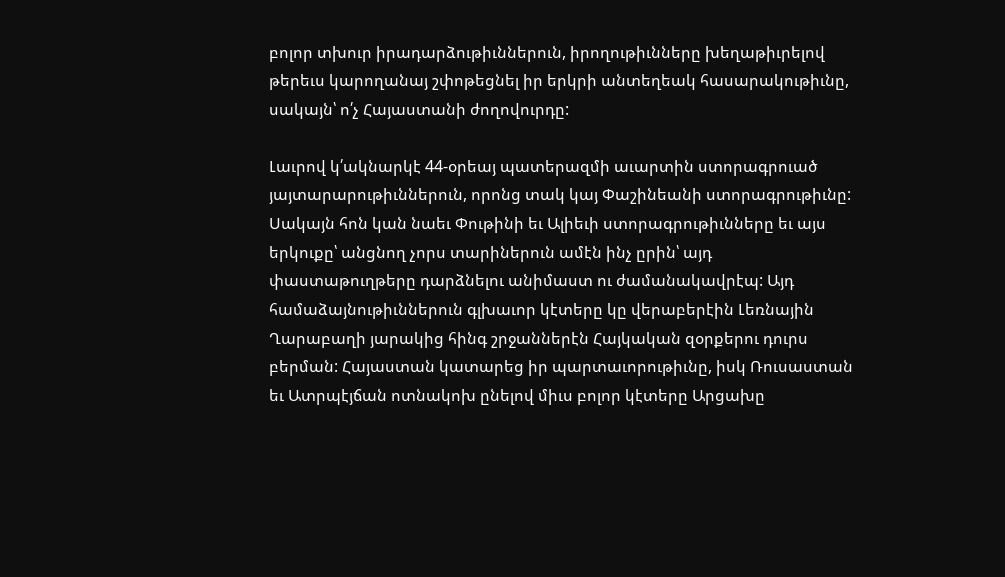բոլոր տխուր իրադարձութիւններուն, իրողութիւնները խեղաթիւրելով թերեւս կարողանայ շփոթեցնել իր երկրի անտեղեակ հասարակութիւնը, սակայն՝ ո՛չ Հայաստանի ժողովուրդը:

Լաւրով կ՛ակնարկէ 44-օրեայ պատերազմի աւարտին ստորագրուած յայտարարութիւններուն, որոնց տակ կայ Փաշինեանի ստորագրութիւնը: Սակայն հոն կան նաեւ Փութինի եւ Ալիեւի ստորագրութիւնները եւ այս երկուքը՝ անցնող չորս տարիներուն ամէն ինչ ըրին՝ այդ փաստաթուղթերը դարձնելու անիմաստ ու ժամանակավրէպ: Այդ համաձայնութիւններուն գլխաւոր կէտերը կը վերաբերէին Լեռնային Ղարաբաղի յարակից հինգ շրջաններէն Հայկական զօրքերու դուրս բերման: Հայաստան կատարեց իր պարտաւորութիւնը, իսկ Ռուսաստան եւ Ատրպէյճան ոտնակոխ ընելով միւս բոլոր կէտերը Արցախը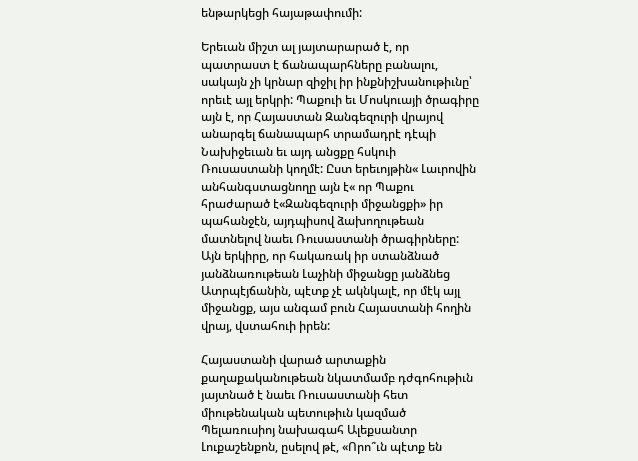ենթարկեցի հայաթափումի:

Երեւան միշտ ալ յայտարարած է, որ պատրաստ է ճանապարհները բանալու, սակայն չի կրնար զիջիլ իր ինքնիշխանութիւնը՝ որեւէ այլ երկրի: Պաքուի եւ Մոսկուայի ծրագիրը այն է, որ Հայաստան Զանգեզուրի վրայով անարգել ճանապարհ տրամադրէ դէպի Նախիջեւան եւ այդ անցքը հսկուի Ռուսաստանի կողմէ: Ըստ երեւոյթին« Լաւրովին անհանգստացնողը այն է« որ Պաքու  հրաժարած է«Զանգեզուրի միջանցքի» իր պահանջէն, այդպիսով ձախողութեան մատնելով նաեւ Ռուսաստանի ծրագիրները: Այն երկիրը, որ հակառակ իր ստանձնած յանձնառութեան Լաչինի միջանցը յանձնեց Ատրպէյճանին, պէտք չէ ակնկալէ, որ մէկ այլ միջանցք, այս անգամ բուն Հայաստանի հողին վրայ, վստահուի իրեն:

Հայաստանի վարած արտաքին քաղաքականութեան նկատմամբ դժգոհութիւն յայտնած է նաեւ Ռուսաստանի հետ միութենական պետութիւն կազմած  Պելառուսիոյ նախագահ Ալեքսանտր Լուքաշենքոն, ըսելով թէ, «Որո՞ւն պէտք են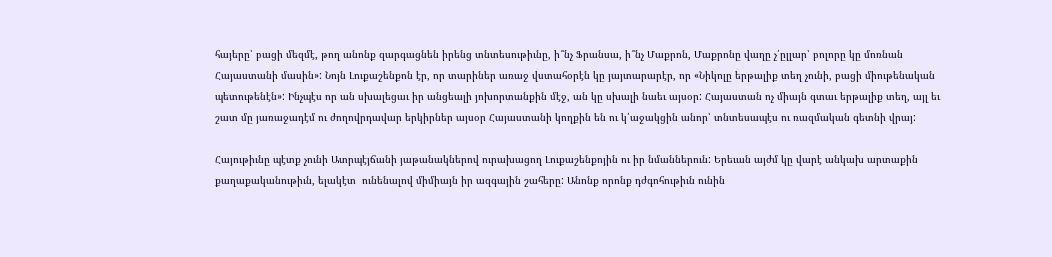հայերը՝ բացի մեզմէ, թող անոնք զարգացնեն իրենց տնտեսութիւնը, ի՞նչ Ֆրանսա, ի՞նչ Մաքրոն, Մաքրոնը վաղը չ՛ըլլար՝ բոլորը կը մոռնան Հայաստանի մասին»: Նոյն Լուքաշենքոն էր, որ տարիներ առաջ վստահօրէն կը յայտարարէր, որ «Նիկոլը երթալիք տեղ չունի, բացի միութենական պետութենէն»: Ինչպէս որ ան սխալեցաւ իր անցեալի յոխորտանքին մէջ, ան կը սխալի նաեւ այսօր: Հայաստան ոչ միայն գտաւ երթալիք տեղ, այլ եւ շատ մը յառաջադէմ ու ժողովրդավար երկիրներ այսօր Հայաստանի կողքին են ու կ՛աջակցին անոր՝ տնտեսապէս ու ռազմական գետնի վրայ:

Հայութիւնը պէտք չունի Ատրպէյճանի յաթանակներով ուրախացող Լուքաշենքոյին ու իր նմաններուն: Երեւան այժմ կը վարէ անկախ արտաքին քաղաքականութիւն, ելակէտ  ունենալով միմիայն իր ազգային շահերը: Անոնք որոնք դժգոհութիւն ունին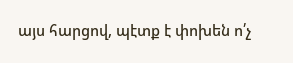այս հարցով, պէտք է փոխեն ո՛չ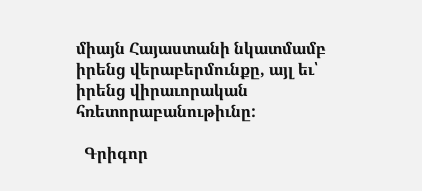միայն Հայաստանի նկատմամբ իրենց վերաբերմունքը, այլ եւ՝ իրենց վիրաւորական հռետորաբանութիւնը:

  Գրիգոր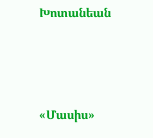Խոտանեան



«Մասիս»